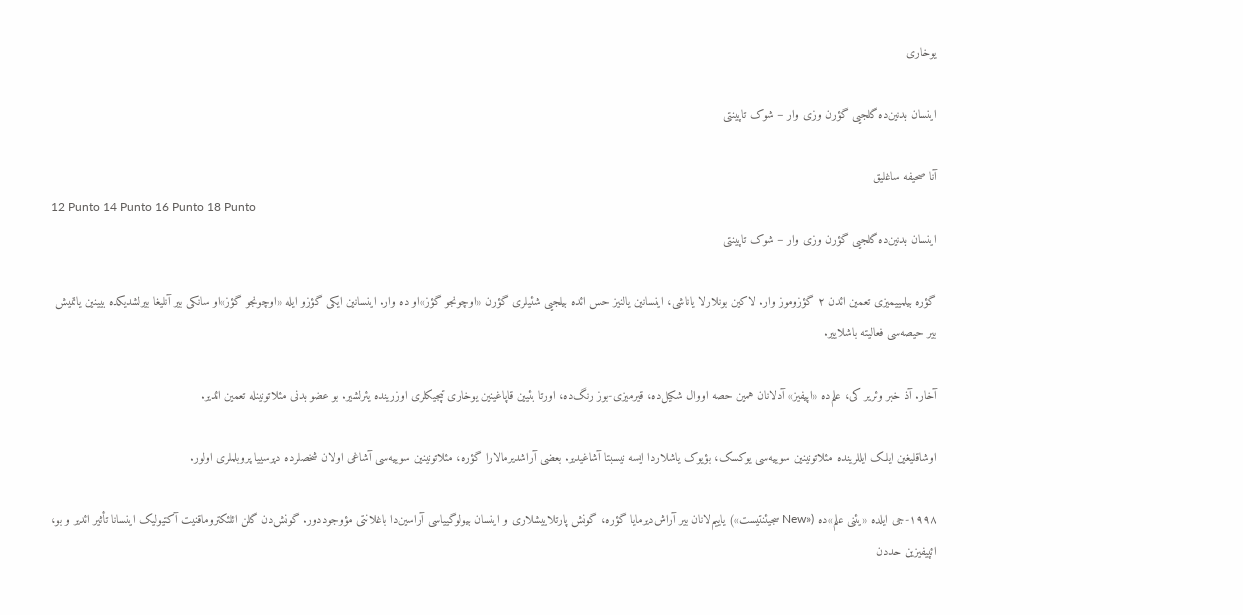یوخاری

اینسان بدنین‌ده گلجیی گؤرن وزی وار – شوک تاپینتی

آنا صحیفه ساغلیق
12 Punto 14 Punto 16 Punto 18 Punto
اینسان بدنین‌ده گلجیی گؤرن وزی وار – شوک تاپینتی

گؤره بیلمییمیزی تعمین ائد‌ن ۲ گؤزوموز وار. لاکین بونلارلا یاناشی، اینسانین یالنیز حس ائده بیلجیی شئیلری گؤرن «اوچونجو گؤز»او ده وار. اینسانین ایکی گؤزو ایله «اوچونجو گؤز»او سانکی بیر آنلیغا بیرلشدیکده بیینین یاتمیش بیر حیصه‌سی فعالیته باشلاییر.

آخار. آذ خبر وئریر کی، علم‌ده «اپیفیز» آدلانان همین حصه اووال شکیل‌ده، قیرمیزی-بوز رنگ‌ده، اورتا بئیین قاپاغینین یوخاری تپجیکلری اوزرینده یئرلشیر. بو عضو بدنی مئلاتونینله تعمین ائدیر.

اوشاقلیغین ایلک ایللرینده مئلاتونینین سوییه‌سی یوکسک، بؤیوک یاشلاردا ایسه نیسبتا آشاغیدیر. بعضی آراشدیرمالارا گؤره، مئلاتونینین سوییه‌سی آشاغی اولان شخصلرده دپرسییا پروبلملری اولور.

۱۹۹۸-جی ایلده «یئنی علم»ده («New سجیئنتیست») یاییم‌لانان بیر آراش‌دیرمایا گؤره، گونش پارتلاییشلاری و اینسان بیولوگییاسی آراسین‌دا باغلانتی مؤوجوددور. گونش‌دن گلن ائلئکتروماقنیت آکتیولیک اینسانا تأثیر ائدیر و بو، ائپیفیزین حددن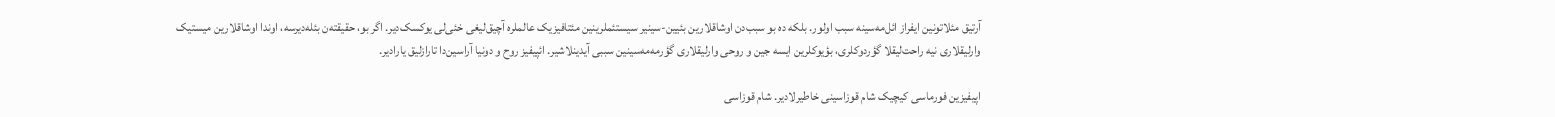آرتیق مئلاتونین ایفراز ائل‌مه‌سینه سبب اولور. بلکه ده بو سبب‌دن اوشاقلارین بئیین-سینیر سیستئملرینین مئتافیزیک عالملره آچیق‌لیغی خئی‌لی یوکسک‌دیر. اگر بو، حقیقته‌ن بئله‌دیرسه، اوندا اوشاقلارین میستیک وارلیقلاری نیه راحت‌لیقلا گؤردوکلری، بؤیوکلرین ایسه جین و روحی وارلیقلاری گؤرمه‌مه‌سینین سببی آیدینلاشیر. ائپیفیز روح و دونیا آراسین‌دا تارازلیق یارادیر.

اپیفیزین فورماسی کیچیک شام قوزاسینی خاطیرلادیر. شام قوزاسی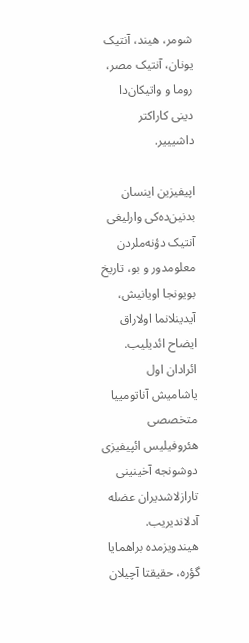شومر، هیند، آنتیک یونان، آنتیک مصر، روما و واتیکان‌دا دینی کاراکتر داشیییر.

اپیفیزین اینسان بدنین‌ده‌کی وارلیغی آنتیک دؤنه‌ملردن معلومدور و بو، تاریخ بویونجا اویانیش، آیدینلانما اولاراق ایضاح ائدیلیب. ائرادان اول یاشامیش آناتومییا متخصصی هئروفیلیس ائپیفیزی دوشونجه آخینینی تارازلاشدیران عضله آدلاندیریب. هیندویزمده براهمایا گؤره، حقیقتا آچیلان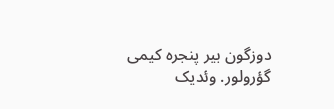دوزگون بیر پنجره کیمی گؤرولور. وئدیک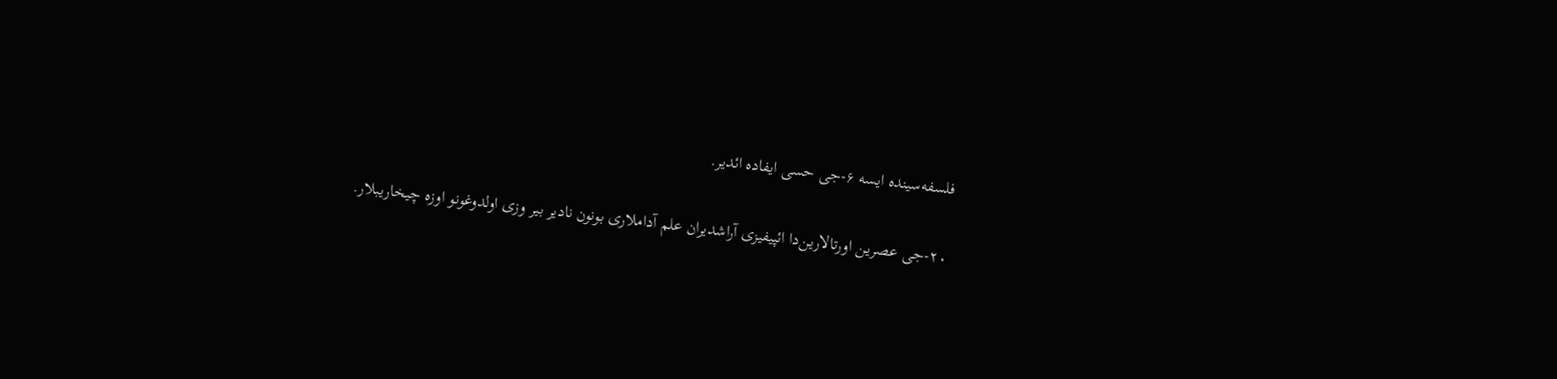فلسفه‌سینده ایسه ۶-جی حسی ایفاده ائدیر.

۲۰-جی عصرین اورتالارین‌دا ائپیفیزی آراشدیران علم آداملاری بونون نادیر بیر وزی اولدوغونو اوزه چیخاریبلار.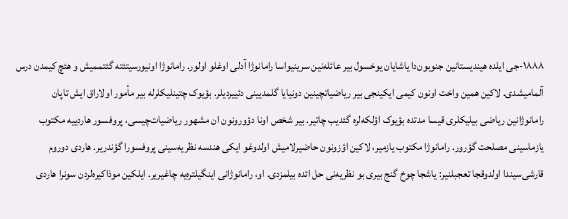۱۸۸۸-جی ایلده هیندیستانین جنوبون‌دا یاشایان یوخسول بیر عائله‌نین سرینیواسا رامانوژا آدلی اوغلو اولور. رامانوژا اونیورسیتئته گئتممیش و هئچ کیمدن درس آلمامیشدی. لاکین همین واخت اونون کیمی ایکینجی بیر ریاضیاتچینین دونیایا گلمدیینی دئییردیلر. بؤیوک چتینلیکلرله بیر مأمور اولاراق ایش تاپان رامانوژانین ریاضی بیلیکلری قیسا مدتده بؤیوک اؤلکه‌لره گئدیب چاتیر. بیر شخص اونا دؤورونون ان مشهور ریاضیات‌چیسی، پروفسور هاردییه مکتوب یازماسینی مصلحت گؤرور. رامانوژا مکتوب یازمیر، لاکین اؤزونون حاضیرلامیش اولدوغو ایکی هندسه نظریه‌سینی پروفسورا گؤندریر. هاردی دوروم قارشی‌سیندا اولدوقجا تعجبلنیر: یاشجا چوخ گنج بیری بو نظریه‌نی حل ائده بیلمزدی. او، رامانوژانی اینگیلتره‌یه چاغیریر. ایلکین موذاکیره‌لردن سونرا هاردی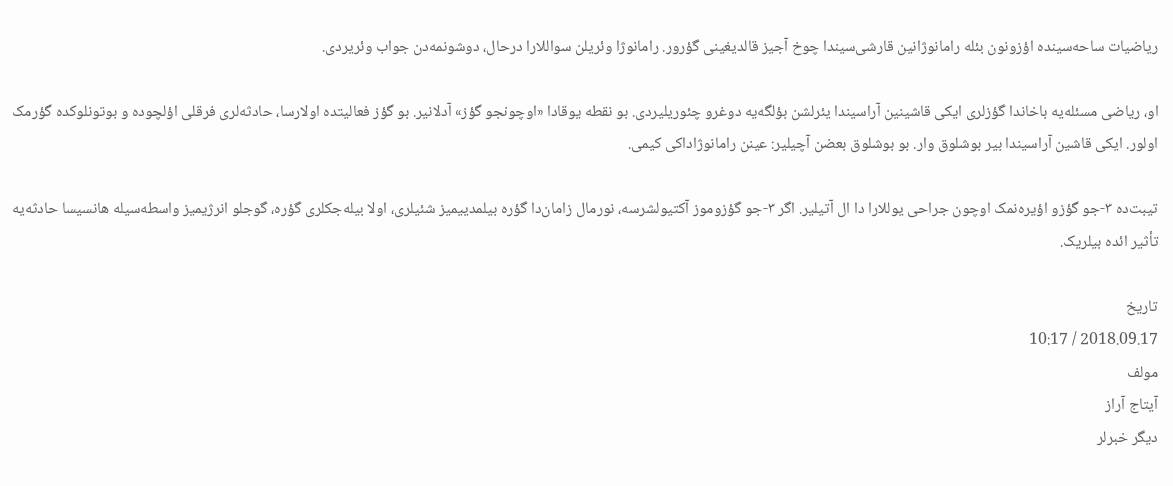ریاضیات ساحه‌سینده اؤزونون بئله رامانوژانین قارشی‌سیندا چوخ آجیز قالدیغینی گؤرور. رامانوژا وئریلن سواللارا درحال، دوشونمه‌دن جواب وئریردی.

او، ریاضی مسئله‌یه باخاندا گؤزلری ایکی قاشینین آراسیندا یئرلشن بؤلگه‌یه دوغرو چئوریلیردی. بو نقطه یوقادا «اوچونجو گؤز» آدلانیر. بو گؤز فعالیتده اولارسا، حادثه‌لری فرقلی اؤلچوده و بوتونلوکده گؤرمک اولور. ایکی قاشین آراسیندا بیر بوشلوق وار. بو بوشلوق بعضن آچیلیر: عینن رامانوژاداکی کیمی.

تیبت‌ده ۳-جو گؤزو اؤیره‌نمک اوچون جراحی یوللارا دا ال آتیلیر. اگر ۳-جو گؤزوموز آکتیولشرسه، نورمال زامان‌دا گؤره بیلمدییمیز شئیلری، اولا بیله‌جکلری گؤره، گوجلو انرژیمیز واسطه‌سیله هانسیسا حادثه‌یه تأثیر ائده بیلریک.

تاریخ
2018.09.17 / 10:17
مولف
آیتاج آراز
دیگر خبرلر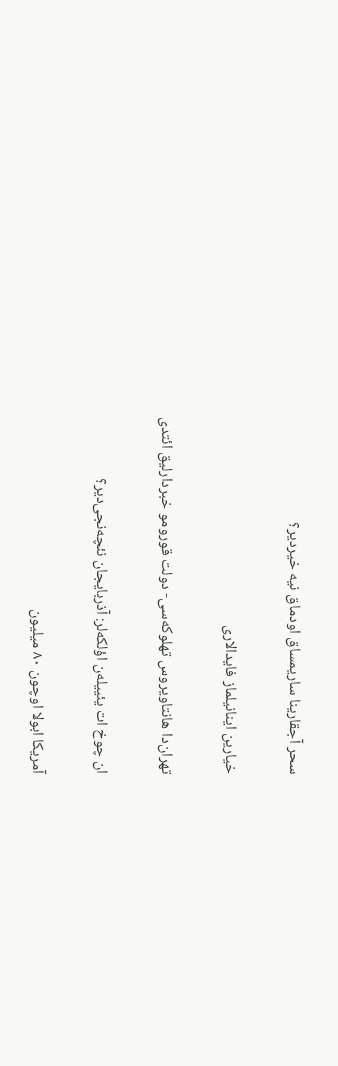سحر آجقارینا ساریمساق اودماق نیه خیردیر؟

خیارین اینانیلماز فایدالاری

تهران‌دا هانتاویروس تهلوکه‌سی- دولت قورومو خبردارلیق ائتدی

ان چوخ ات یئییله‌ن اؤلکه‌لر: آذربایجان نئچه‌نجی‌دیر؟

آمریکا ابولا اوچون ۸۰ میلیون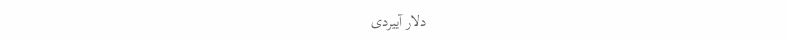دلار آییردی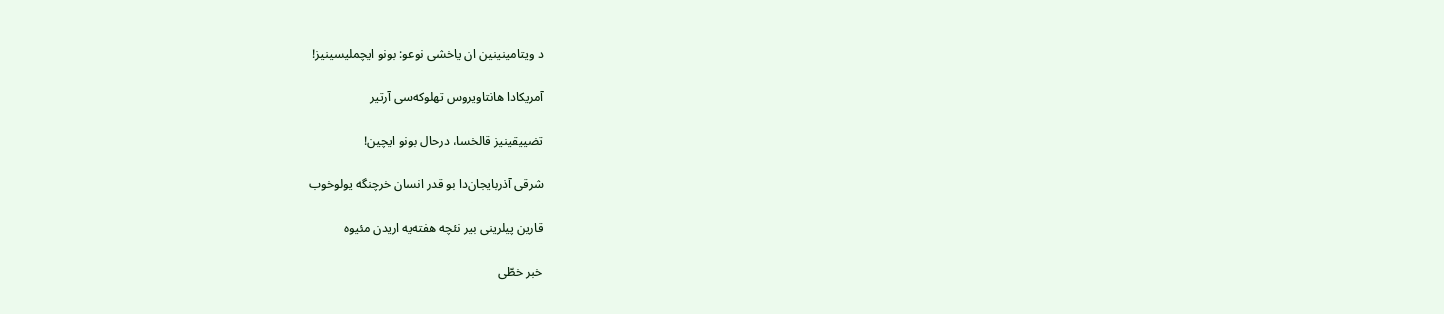د ویتامینینین ان یاخشی نوعو: بونو ایچملیسینیز!

آمریکادا هانتاویروس تهلوکه‌سی آرتیر

تضییقینیز قالخسا، درحال بونو ایچین!

شرقی آذربایجان‌دا بو قدر انسان خرچنگه یولوخوب

قارین پیلرینی بیر نئچه هفته‌یه اریدن مئیوه

خبر خطّی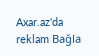Axar.az'da reklam Bağla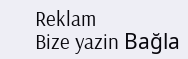Reklam
Bize yazin Bağla